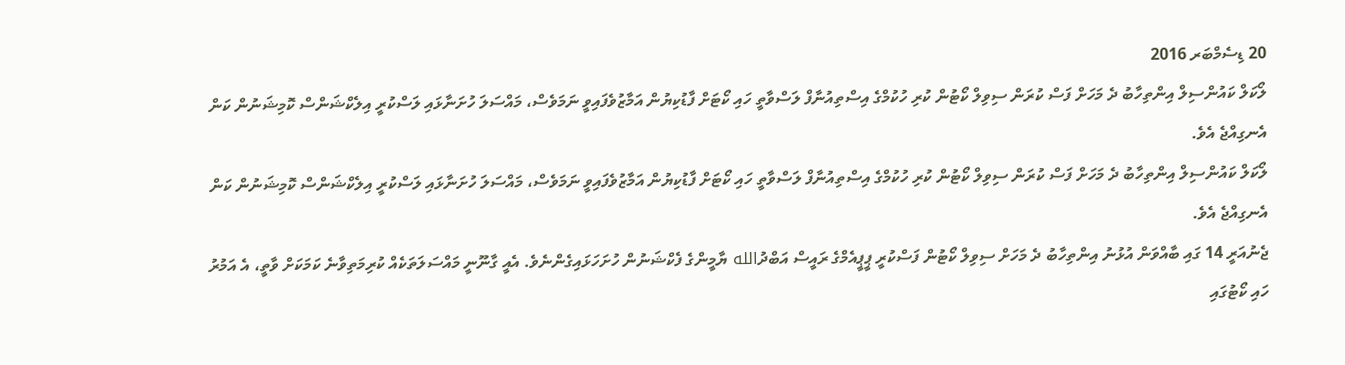20 ޑިސެމްބަރ 2016
ލޯކަލް ކައުންސިލް އިންތިހާބު ދެ މަހަށް ފަސް ކުރަން ސިވިލް ކޯޓުން ކުރި ހުކުމްގެ އިސްތިއުނާފް ލަސްވާތީ ހައި ކޯޓަށް ފާޑުކިޔުން އަމާޒުވެފައިވީ ނަމަވެސް، މައްސަލަ ހުށަނާޅައި ލަސްކުރީ އިލެކްޝަންސް ކޮމިޝަނުން ކަން އެނގިއްޖެ އެވެ.
ލޯކަލް ކައުންސިލް އިންތިހާބު ދެ މަހަށް ފަސް ކުރަން ސިވިލް ކޯޓުން ކުރި ހުކުމްގެ އިސްތިއުނާފް ލަސްވާތީ ހައި ކޯޓަށް ފާޑުކިޔުން އަމާޒުވެފައިވީ ނަމަވެސް، މައްސަލަ ހުށަނާޅައި ލަސްކުރީ އިލެކްޝަންސް ކޮމިޝަނުން ކަން އެނގިއްޖެ އެވެ.
ޖެނުއަރީ 14 ގައި ބާއްވަން އުޅުނު އިންތިހާބު ދެ މަހަށް ސިވިލް ކޯޓުން ފަސްކުރީ ޕީޕީއެމްގެ ރައީސް އަބްދުالله ޔާމީންގެ ފެކްޝަނުން ހުށަހަޅައިގެންނެވެ. އެއީ ގާނޫނީ މައްސަލަތަކެއް ކުރިމަތިވާނެ ކަމަކަށް ވާތީ، އެ އަމުރު ހައި ކޯޓުގައި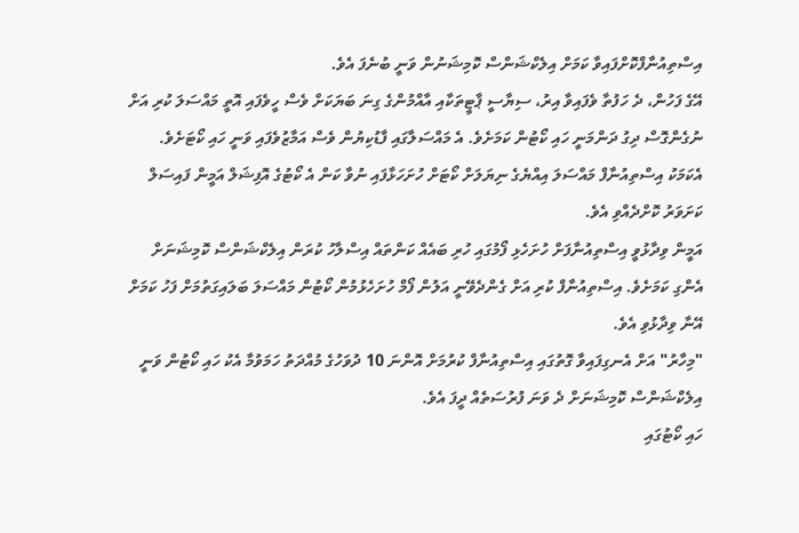އިސްތިއުނާފްކޮށްފައިވާ ކަމަށް އިލެކްޝަންސް ކޮމިޝަނުން ވަނީ ބުނެފަ އެވެ.
އޭގެ ފަހުން، ދެ ހަފުތާ ވެފައިވާ އިރު، ސިޔާސީ ޕާޓީތަކާއި އާއްމުންގެ ގިނަ ބަޔަކަށް ވެސް ހީވެފައި އޮތީ މައްސަލަ ކުރި އަށް ނުގެންގޮސް ދިގު ދަންމަނީ ހައި ކޯޓުން ކަމަށެވެ. އެ މައްސަލާގައި ފާޑުކިޔުން ވެސް އަމާޒުވެފައި ވަނީ ހައި ކޯޓަށެވެ.
އެކަމަކު އިސްތިއުނާފް މައްސަލަ އިއްޔެގެ ނިޔަލަށް ކޯޓަށް ހުށަހަޅާފައި ނުވާ ކަން އެ ކޯޓުގެ އޮފިޝަލް އަމީން ފައިސަލް ކަށަވަރު ކޮށްދެއްވި އެވެ.
އަމީން ވިދާޅުވީ އިސްތިއުނާފަށް ހުށަހެޅި ފޯމުގައި ހުރި ބައެއް ކަންތައް އިސްލާހު ކުރަން އިލެކްޝަންސް ކޮމިޝަނަށް އެންގި ކަމަށެވެ. އިސްތިއުނާފް ކުރި އަށް ގެންދެވޭނީ އަލުން ފޯމް ހުށަހެޅުމުން ކޯޓުން މައްސަލަ ބަލައިގަތުމަށް ފަހު ކަމަށް އޭނާ ވިދާޅުވި އެވެ.
"މިހާރު" އަށް އެނގިފައިވާ ގޮތުގައި އިސްތިއުނާފް ކުރުމަށް އޮންނަ 10 ދުވަހުގެ މުއްދަތު ހަމަވުމާ އެކު ހައި ކޯޓުން ވަނީ އިލެކްޝަންސް ކޮމިޝަނަށް ދެ ވަނަ ފުރުސަތެއް ދީފަ އެވެ.
ހައި ކޯޓުގައި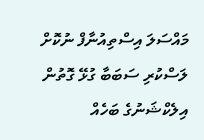މައްސަލަ އިސްތިއުނާފް ނުކޮށް ލަސްކުރި ސަބަބާ ގުޅޭ ގޮތުން އިލެކްޝަނުގެ ބަހެއް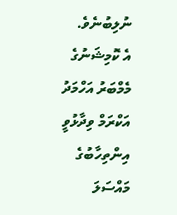ނުލިބުނެވެ.
އެ ކޮމިޝަނުގެ މެމްބަރު އަހްމަދު އަކްރަމް ވިދާޅުވީ އިންތިހާބުގެ މައްސަލަ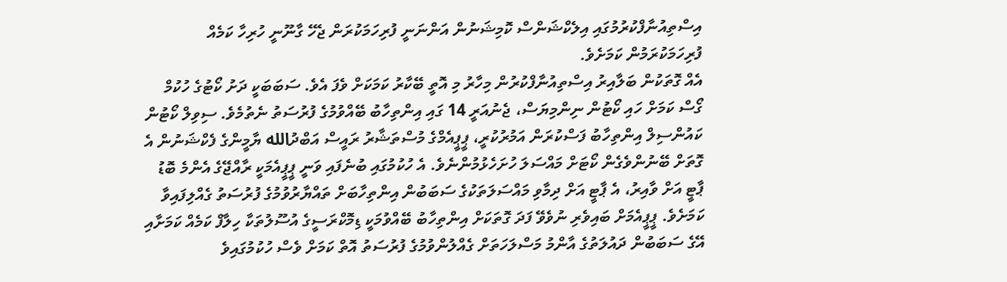އިސްތިއުނާފްކުރުމުގައި އިލެކްޝަންސް ކޮމިޝަނުން އަންނަނީ ފުރިހަމަކުރަން ޖެހޭ ގާނޫނީ ހުރިހާ ކަމެއް ފުރިހަމަކުރަމުން ކަމަށެވެ.
އެއް ގޮތަކުން ބަލާއިރު އިސްތިއުނާފްކުރުން މިހާރު މި އޮތީ ބޭކާރު ކަމަކަށް ވެފަ އެވެ. ސަބަބަކީ ދަށު ކޯޓުގެ ހުކުމް ގޯސް ކަމަށް ހައި ކޯޓުން ނިންމިޔަސް، ޖެނުއަރީ 14 ގައި އިންތިހާބު ބޭއްވުމުގެ ފުރުސަތު ނެތުމެވެ. ސިވިލް ކޯޓުން ކައުންސިލް އިންތިހާބު ފަސްކުރަން އަމުރުކުރީ، ޕީޕީއެމްގެ މުސްތަޝާރު ރައީސް އަބްދުالله ޔާމީންގެ ފެކްޝަނުން އެ ގޮތަށް ބޭނުންވެގެން ކޯޓަށް މައްސަލަ ހުށަހެޅުމުންނެވެ. އެ ހުކުމުގައި ބުނެފައި ވަނީ ޕީޕީއެމަކީ ރާއްޖޭގެ އެންމެ ބޮޑު ޕާޓީ އަށް ވާއިރު، އެ ޕާޓީ އަށް ދިމާވި މައްސަލަތަކުގެ ސަބަބުން އިންތިހާބަށް ތައްޔާރުވުމުގެ ފުރުސަތު ގެއްލިފައިވާ ކަމަށެވެ. ޕީޕީއެމަށް ބައިވެރި ނުވެވޭ ފަދަ ގޮތަކަށް އިންތިހާބު ބޭއްވުމަކީ ޑިމޮކްރަސީގެ އުސޫލުތަކާ ހިލާފް ކަމެއް ކަމަށާއި އޭގެ ސަބަބުން ދައުލަތުގެ އާންމު މަސްލަހަތަށް ގެއްލުންވުމުގެ ފުރުސަތު އޮތް ކަމަށް ވެސް ހުކުމުގައިވެ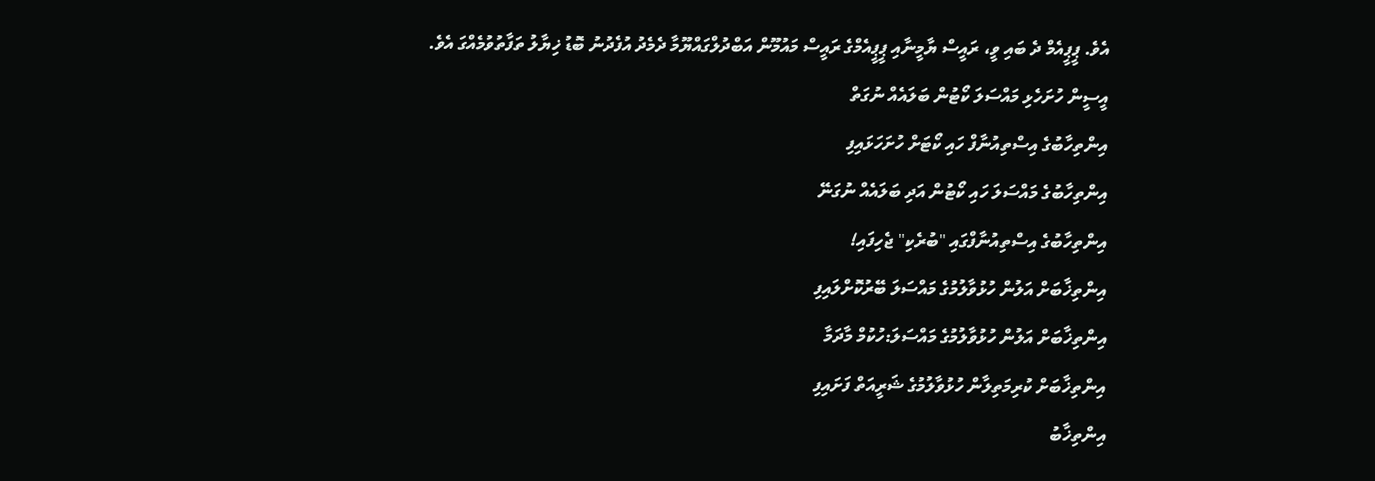އެވެ. ޕީޕީއެމް ދެ ބައި ވީ، ރައީސް ޔާމީނާއި ޕީޕީއެމްގެ ރައީސް މައުމޫން އަބްދުލްގައްޔޫމާ ދެމެދު އުފެދުނު ބޮޑު ޚިޔާލު ތަފާތުވުމެއްގަ އެވެ.
އީސީން ހުށަހެޅި މައްސަލަ ކޯޓުން ބަލައެއް ނުގަތް
އިންތިހާބުގެ އިސްތިއުނާފް ހައި ކޯޓަށް ހުށަހަޅައިފި
އިންތިހާބުގެ މައްސަލަ ހައި ކޯޓުން އަދި ބަލައެއް ނުގަނޭ
އިންތިހާބުގެ އިސްތިއުނާފްގައި "ބުރެކި" ޖެހިފައި!
އިންތިޚާބަށް އަލުން ހުޅުވާލުމުގެ މައްސަލަ ބޭރުކޮށްލައިފި
އިންތިޚާބަށް އަލުން ހުޅުވާލުމުގެ މައްސަލަ:ހުކުމް މާދަމާ
އިންތިޚާބަށް ކުރިމަތިލާން ހުޅުވާލުމުގެ ޝަރީއަތް ފަށައިފި
އިންތިޚާބު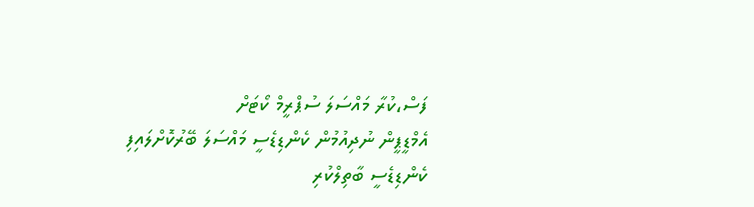ފަސް،ކުރާ މައްސަލަ ސުޕްރީމް ކޯޓަށް
އެމްޑީޕީން ނުދިއުމުން ކެންޑިޑެސީ މައްސަލަ ބޭރުކޮށްލައިފި
ކެންޑިޑެސީ ބާތިލްކުރި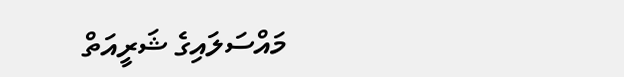މައްސަލައިގެ ޝަރީއަތް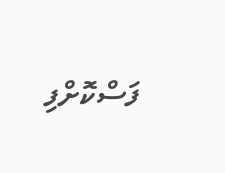ފަސްކޮށްފި